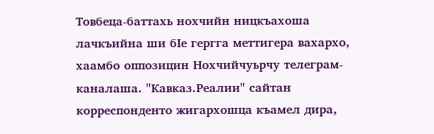Товбеца-баттахь нохчийн ницкъахоша лачкъийна ши бӀе гергга меттигера вахархо, хаамбо оппозицин Нохчийчуьрчу телеграм-каналаша. "Кавказ.Реалии" сайтан корреспонденто жигархошца къамел дира,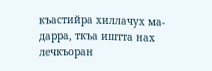къастийра хиллачух ма-дарра, ткъа иштта нах лечкъоран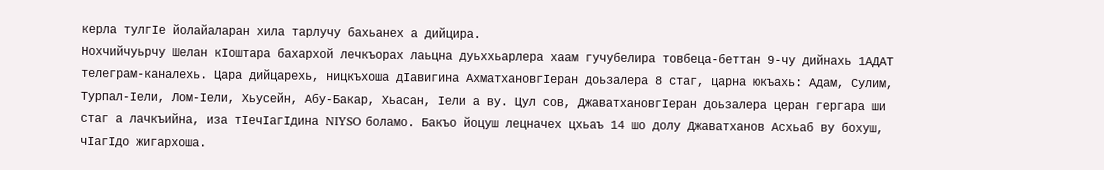керла тулгӀе йолайаларан хила тарлучу бахьанех а дийцира.
Нохчийчуьрчу Шелан кӀоштара бахархой лечкъорах лаьцна дуьххьарлера хаам гучубелира товбеца-беттан 9-чу дийнахь 1АДАТ телеграм-каналехь. Цара дийцарехь, ницкъхоша дӀавигина АхматхановгӀеран доьзалера 8 стаг, царна юкъахь: Адам, Сулим, Турпал-Ӏели, Лом-Ӏели, Хьусейн, Абу-Бакар, Хьасан, Iели а ву. Цул сов, ДжаватхановгӀеран доьзалера церан гергара ши стаг а лачкъийна, иза тӀечӀагӀдина NIYSO боламо. Бакъо йоцуш лецначех цхьаъ 14 шо долу Джаватханов Асхьаб ву бохуш, чӀагӀдо жигархоша.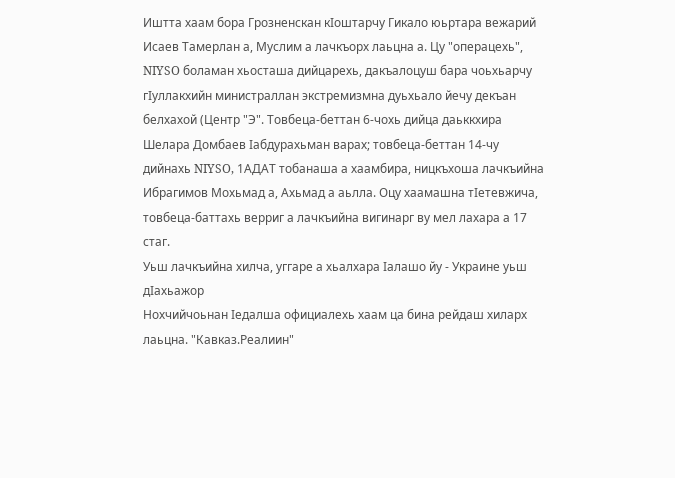Иштта хаам бора Грозненскан кӀоштарчу Гикало юьртара вежарий Исаев Тамерлан а, Муслим а лачкъорх лаьцна а. Цу "операцехь", NIYSO боламан хьосташа дийцарехь, дакъалоцуш бара чоьхьарчу гӀуллакхийн министраллан экстремизмна дуьхьало йечу декъан белхахой (Центр "Э". Товбеца-беттан 6-чохь дийца даьккхира Шелара Домбаев Iабдурахьман варах; товбеца-беттан 14-чу дийнахь NIYSO, 1АДАТ тобанаша а хаамбира, ницкъхоша лачкъийна Ибрагимов Мохьмад а, Ахьмад а аьлла. Оцу хаамашна тIетевжича, товбеца-баттахь верриг а лачкъийна вигинарг ву мел лахара а 17 стаг.
Уьш лачкъийна хилча, уггаре а хьалхара Iалашо йу - Украине уьш дӀахьажор
Нохчийчоьнан Ӏедалша официалехь хаам ца бина рейдаш хиларх лаьцна. "Кавказ.Реалиин"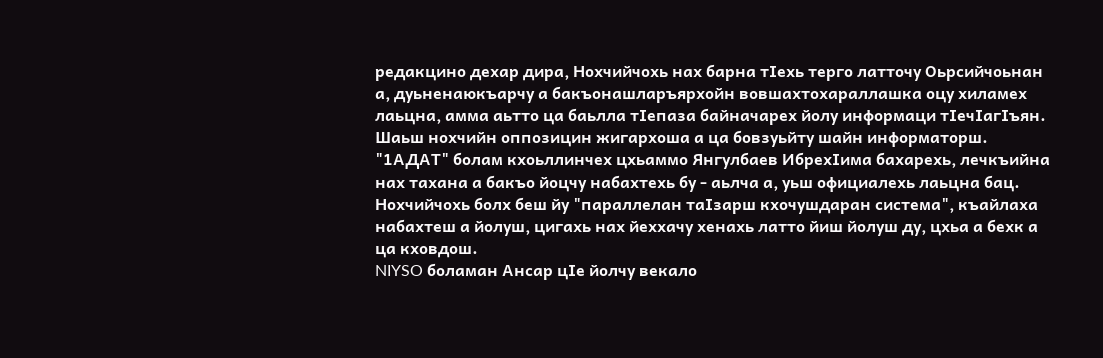редакцино дехар дира, Нохчийчохь нах барна тIехь терго латточу Оьрсийчоьнан а, дуьненаюкъарчу а бакъонашларъярхойн вовшахтохараллашка оцу хиламех лаьцна, амма аьтто ца баьлла тӀепаза байначарех йолу информаци тӀечӀагӀъян. Шаьш нохчийн оппозицин жигархоша а ца бовзуьйту шайн информаторш.
"1АДАТ" болам кхоьллинчех цхьаммо Янгулбаев ИбрехӀима бахарехь, лечкъийна нах тахана а бакъо йоцчу набахтехь бу - аьлча а, уьш официалехь лаьцна бац. Нохчийчохь болх беш йу "параллелан таӀзарш кхочушдаран система", къайлаха набахтеш а йолуш, цигахь нах йеххачу хенахь латто йиш йолуш ду, цхьа а бехк а ца кховдош.
NIYSO боламан Ансар цӀе йолчу векало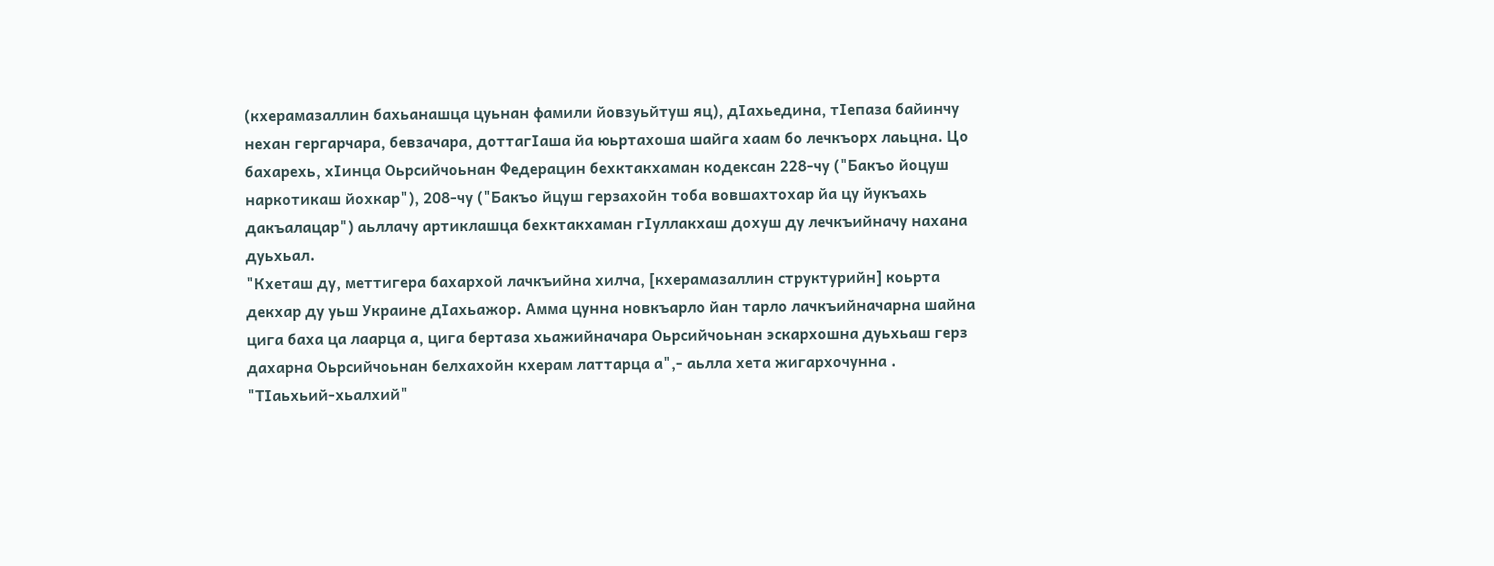(кхерамазаллин бахьанашца цуьнан фамили йовзуьйтуш яц), дӀахьедина, тӀепаза байинчу нехан гергарчара, бевзачара, доттагӀаша йа юьртахоша шайга хаам бо лечкъорх лаьцна. Цо бахарехь, хӀинца Оьрсийчоьнан Федерацин бехктакхаман кодексан 228-чу ("Бакъо йоцуш наркотикаш йохкар"), 208-чу ("Бакъо йцуш герзахойн тоба вовшахтохар йа цу йукъахь дакъалацар") аьллачу артиклашца бехктакхаман гӀуллакхаш дохуш ду лечкъийначу нахана дуьхьал.
"Кхеташ ду, меттигера бахархой лачкъийна хилча, [кхерамазаллин структурийн] коьрта декхар ду уьш Украине дӀахьажор. Амма цунна новкъарло йан тарло лачкъийначарна шайна цига баха ца лаарца а, цига бертаза хьажийначара Оьрсийчоьнан эскархошна дуьхьаш герз дахарна Оьрсийчоьнан белхахойн кхерам латтарца а",- аьлла хета жигархочунна .
"ТIаьхьий-хьалхий"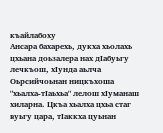къайлабоху
Ансара бахарехь, дукха хьолахь цхьана доьзалера нах дIабуьгу лечкъош, хӀунда аьлча Оьрсийчоьнан ницкъхоша "хьалха-тIаьхьа" лелош хIуманаш хиларна. Цкъа хьалха цхьа стаг вуьгу цара, тӀаккха цуьнан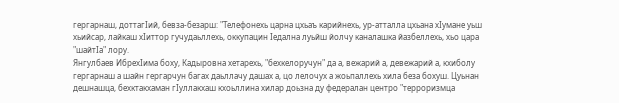гергарнаш, доттагӀий, бевза-безарш: "Телефонехь царна цхьаъ карийнехь, ур-атталла цхьана хIумане уьш хьийсар, лайкаш хIиттор гучудаьллехь, оккупацин Iедална луьйш йолчу каналашка йазбеллехь, хьо цара "шайтIа" лору.
Янгулбаев ИбрехӀима боху, Кадыровна хетарехь, "бехкелоручун" да а, вежарий а, девежарий а, кхиболу гергарнаш а шайн гергарчун багах даьллачу дашах а, цо лелочух а жоьпаллехь хила беза бохуш. Цуьнан дешнашца, бехктакхаман гӀуллакхаш кхоьллина хилар доьзна ду федералан центро "терроризмца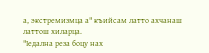а, экстремизмца а" къийсам латто ахчанаш латтош хиларца.
"Ӏедална реза боцу нах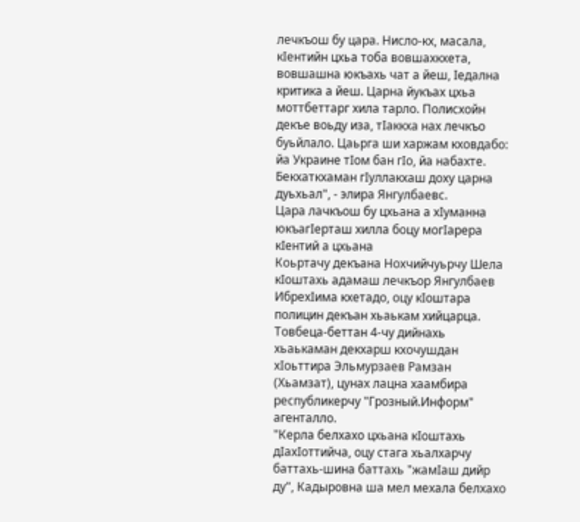лечкъош бу цара. Нисло-кх, масала, кӀентийн цхьа тоба вовшахкхета, вовшашна юкъахь чат а йеш, Ӏедална критика а йеш. Царна йукъах цхьа моттбеттарг хила тарло. Полисхойн декъе воьду иза, тIаккха нах лечкъо буьйлало. Цаьрга ши харжам кховдабо: йа Украине тӀом бан гӀо, йа набахте. Бекхаткхаман гIуллакхаш доху царна дуьхьал", - элира Янгулбаевс.
Цара лачкъош бу цхьана а хӀуманна юкъагӀерташ хилла боцу могӀарера кӀентий а цхьана
Коьртачу декъана Нохчийчуьрчу Шела кӀоштахь адамаш лечкъор Янгулбаев ИбрехӀима кхетадо, оцу кIоштара полицин декъан хьаькам хийцарца. Товбеца-беттан 4-чу дийнахь хьаькаман декхарш кхочушдан хӀоьттира Эльмурзаев Рамзан (Хьамзат), цунах лацна хаамбира республикерчу "Грозный.Информ" агенталло.
"Керла белхахо цхьана кIоштахь дӀахӀоттийча, оцу стага хьалхарчу баттахь-шина баттахь "жамӀаш дийр ду", Кадыровна ша мел мехала белхахо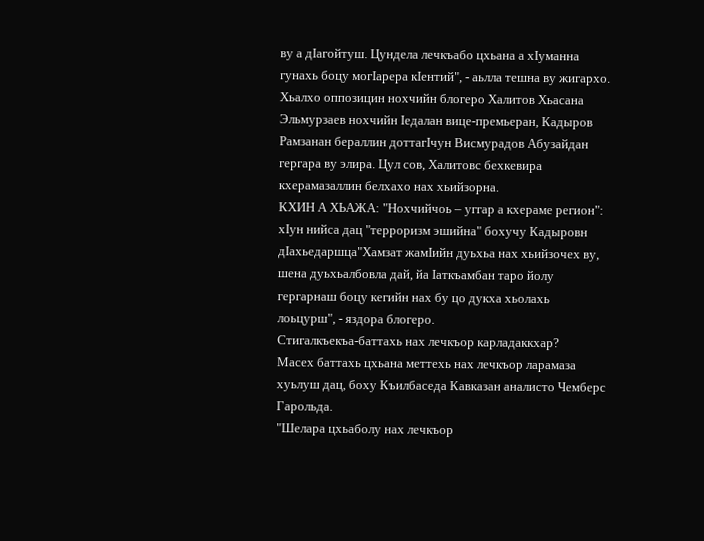ву а дIагойтуш. Цундела лечкъабо цхьана а хӀуманна гунахь боцу могӀарера кӀентий", - аьлла тешна ву жигархо.
Хьалхо оппозицин нохчийн блогеро Халитов Хьасана Эльмурзаев нохчийн Ӏедалан вице-премьеран, Кадыров Рамзанан бераллин доттагӀчун Висмурадов Абузайдан гергара ву элира. Цул сов, Халитовс бехкевира кхерамазаллин белхахо нах хьийзорна.
КХИН А ХЬАЖА: "Нохчийчоь – уггар а кхераме регион": хIун нийса дац "терроризм эшийна" бохучу Кадыровн дIахьедаршца"Хамзат жамӀийн дуьхьа нах хьийзочех ву, шена дуьхьалбовла дай, йа Iаткъамбан таро йолу гергарнаш боцу кегийн нах бу цо дукха хьолахь лоьцурш", - яздора блогеро.
Стигалкъекъа-баттахь нах лечкъор карладаккхар?
Масех баттахь цхьана меттехь нах лечкъор ларамаза хуьлуш дац, боху Къилбаседа Кавказан аналисто Чемберс Гарольда.
"Шелара цхьаболу нах лечкъор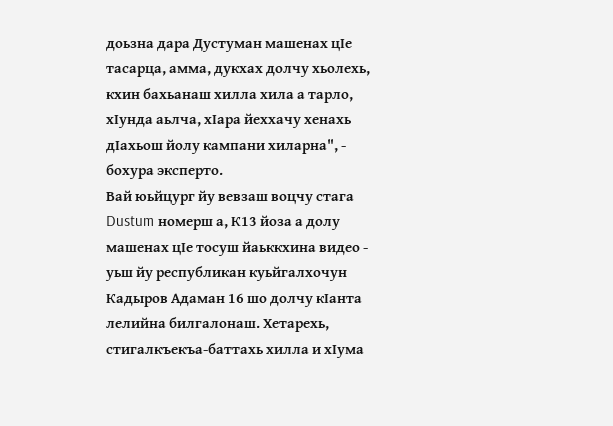доьзна дара Дустуман машенах цӀе тасарца, амма, дукхах долчу хьолехь, кхин бахьанаш хилла хила а тарло, хIунда аьлча, хӀара йеххачу хенахь дӀахьош йолу кампани хиларна", - бохура эксперто.
Вай юьйцург йу вевзаш воцчу стага Dustum номерш а, К13 йоза а долу машенах цӀе тосуш йаьккхина видео - уьш йу республикан куьйгалхочун Кадыров Адаман 16 шо долчу кӀанта лелийна билгалонаш. Хетарехь, стигалкъекъа-баттахь хилла и хӀума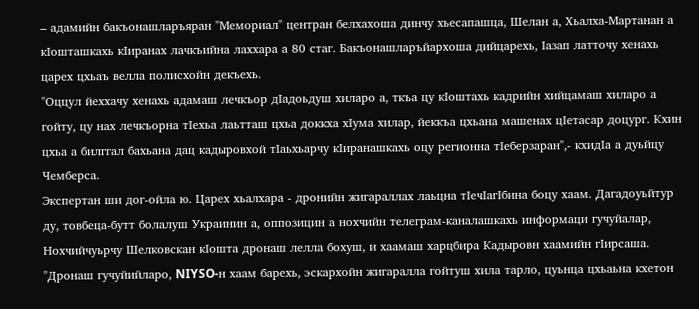– адамийн бакъонашларъяран "Мемориал" центран белхахоша динчу хьесапашца, Шелан а, Хьалха-Мартанан а кӀошташкахь кӀиранах лачкъийна лаххара а 80 стаг. Бакъонашларъйархоша дийцарехь, Ӏазап латточу хенахь царех цхьаъ велла полисхойн декъехь.
"Оццул йеххачу хенахь адамаш лечкъор дӀадоьдуш хиларо а, ткъа цу кӀоштахь кадрийн хийцамаш хиларо а гойту, цу нах лечкъорна тӀехьа лаьтташ цхьа доккха хIума хилар, йеккъа цхьана машенах цӀетасар доцург. Кхин цхьа а билггал бахьана дац кадыровхой тӀаьхьарчу кӀиранашкахь оцу регионна тIеберзаран",- кхидӀа а дуьйцу Чемберса.
Экспертан ши дог-ойла ю. Царех хьалхара - дронийн жигараллах лаьцна тӀечӀагӀбина боцу хаам. Дагадоуьйтур ду, товбеца-бутт болалуш Украинин а, оппозицин а нохчийн телеграм-каналашкахь информаци гучуйалар, Нохчийчуьрчу Шелковскан кӀошта дронаш лелла бохуш, и хаамаш харцбира Кадыровн хаамийн гӀирсаша.
"Дронаш гучуйийларо, NIYSO-н хаам барехь, эскархойн жигаралла гойтуш хила тарло, цуьнца цхьаьна кхетон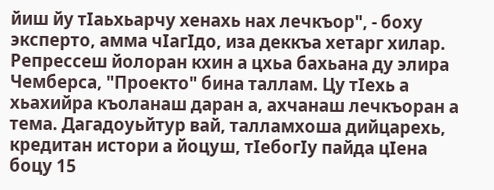йиш йу тӀаьхьарчу хенахь нах лечкъор", - боху эксперто, амма чӀагӀдо, иза деккъа хетарг хилар.
Репрессеш йолоран кхин а цхьа бахьана ду элира Чемберса, "Проекто" бина таллам. Цу тӀехь а хьахийра къоланаш даран а, ахчанаш лечкъоран а тема. Дагадоуьйтур вай, талламхоша дийцарехь, кредитан истори а йоцуш, тIебогIу пайда цIена боцу 15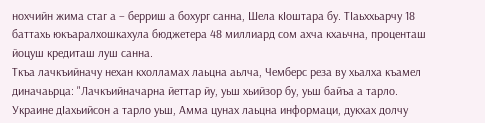нохчийн жима стаг а – берриш а бохург санна, Шела кӀоштара бу. ТӀаьххьарчу 18 баттахь юкъаралхошкахула бюджетера 48 миллиард сом ахча кхаьчна, проценташ йоцуш кредиташ луш санна.
Ткъа лачкъийначу нехан кхолламах лаьцна аьлча, Чемберс реза ву хьалха къамел диначаьрца: "Лачкъийначарна йеттар йу, уьш хьийзор бу, уьш байъа а тарло. Украине дӀахьийсон а тарло уьш, Амма цунах лаьцна информаци, дукхах долчу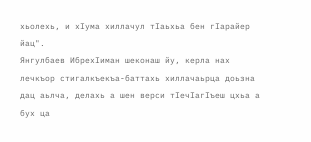хьолехь, и хӀума хиллачул тӀаьхьа бен гIарайер йац".
Янгулбаев ИбрехӀиман шеконаш йу, керла нах лечкъор стигалкъекъа-баттахь хиллачаьрца доьзна дац аьлча, делахь а шен верси тӀечӀагӀъеш цхьа а бух ца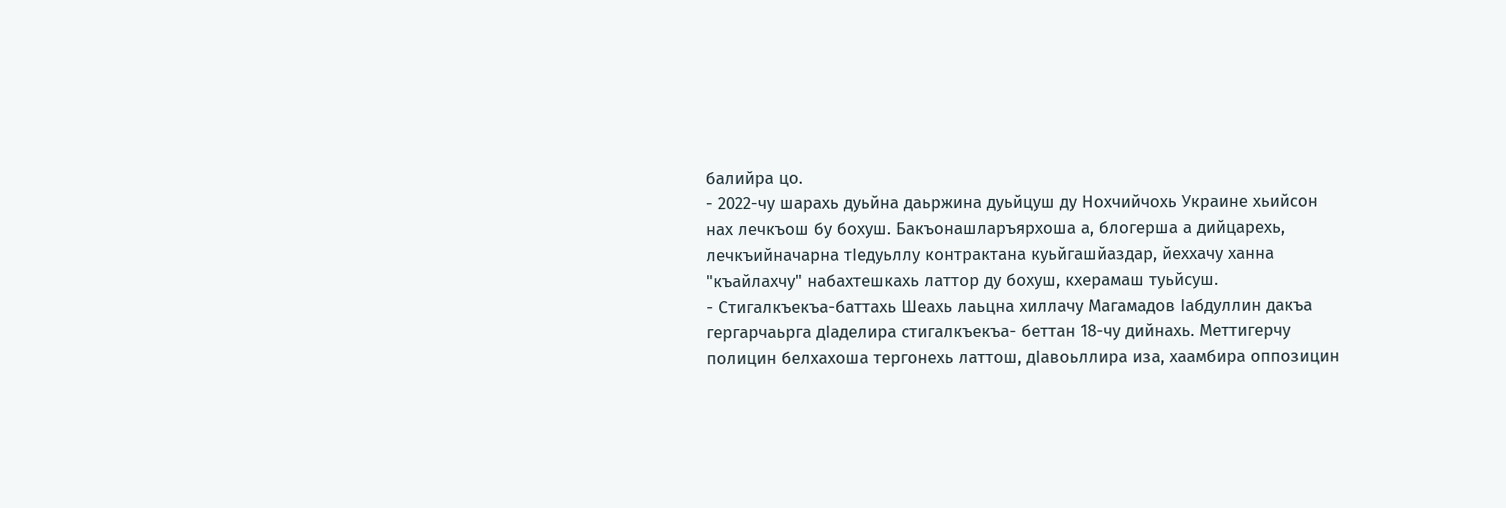балийра цо.
- 2022-чу шарахь дуьйна даьржина дуьйцуш ду Нохчийчохь Украине хьийсон нах лечкъош бу бохуш. Бакъонашларъярхоша а, блогерша а дийцарехь, лечкъийначарна тӀедуьллу контрактана куьйгашйаздар, йеххачу ханна "къайлахчу" набахтешкахь латтор ду бохуш, кхерамаш туьйсуш.
- Стигалкъекъа-баттахь Шеахь лаьцна хиллачу Магамадов Ӏабдуллин дакъа гергарчаьрга дӀаделира стигалкъекъа- беттан 18-чу дийнахь. Меттигерчу полицин белхахоша тергонехь латтош, дӀавоьллира иза, хаамбира оппозицин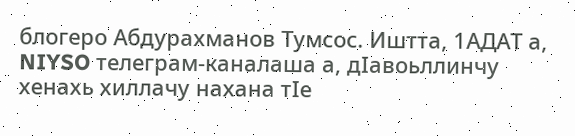блогеро Абдурахманов Тумсос. Иштта, 1АДАТ а, NIYSO телеграм-каналаша а, дӀавоьллинчу хенахь хиллачу нахана тӀе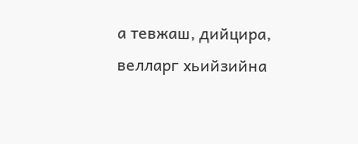а тевжаш, дийцира, велларг хьийзийна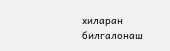хиларан билгалонаш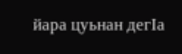йара цуьнан дегIа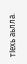тIехь аьлла.